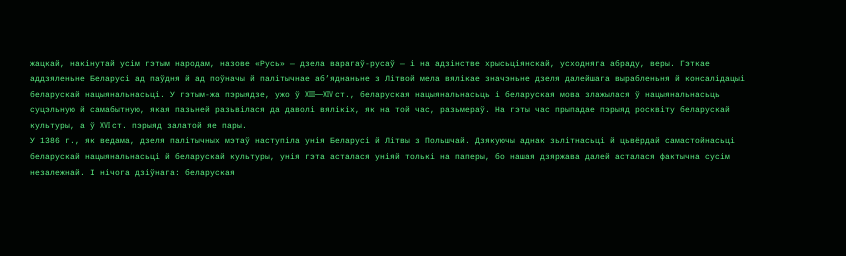жацкай, накінутай усім гэтым народам, назове «Русь» — дзела варагаў-русаў — і на адзінстве хрысьціянскай, усходняга абраду, веры. Гэткае аддзяленьне Беларусі ад паўдня й ад поўначы й палітычнае аб’яднаньне з Літвой мела вялікае значэньне дзеля далейшага вырабленьня й консалідацыі беларускай нацыянальнасьці. У гэтым-жа пэрыядзе, ужо ў XIII—XIV ст., беларуская нацыянальнасьць і беларуская мова злажылася ў нацыянальнасьць суцэльную й самабытную, якая пазьней разьвілася да даволі вялікіх, як на той час, разьмераў. На гэты час прыпадае пэрыяд росквіту беларускай культуры, а ў XVI ст. пэрыяд залатой яе пары.
У 1386 г., як ведама, дзеля палітычных мэтаў наступіла унія Беларусі й Літвы з Польшчай. Дзякуючы аднак зьлітнасьці й цьвёрдай самастойнасьці беларускай нацыянальнасьці й беларускай культуры, унія гэта асталася уніяй толькі на паперы, бо нашая дзяржава далей асталася фактычна сусім незалежнай. І нічога дзіўнага: беларуская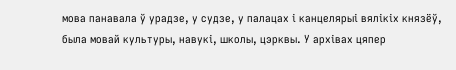мова панавала ў урадзе, у судзе, у палацах і канцелярыі вялікіх князёў, была мовай культуры, навукі, школы, цэрквы. У архівах цяпер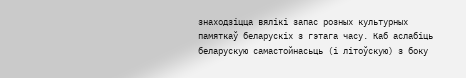знаходзіцца вялікі запас розных культурных памяткаў беларускіх з гэтага часу. Каб аслабіць беларускую самастойнасьць (і літоўскую) з боку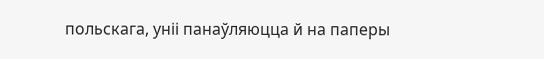польскага, уніі панаўляюцца й на паперы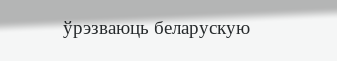ўрэзваюць беларускую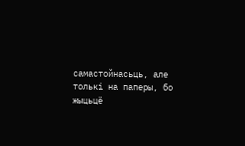самастойнасьць, але толькі на паперы, бо жыцьцё